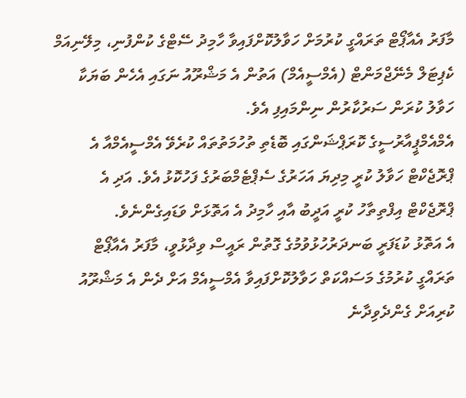މާފަރު އެއާޕޯޓް ތަރައްގީ ކުރުމަށް ހަވާލުކޮށްފައިވާ ހާމިދު ސޭޓްގެ ކުންފުނި، މިލޭނިއަމް ކެޕިޓަލް މެނޭޖްމަންޓް (އެމްސީއެމް) އަތުން އެ މަޝްރޫއު ނަގައި އެހެން ބަޔަކާ ހަވާލު ކުރަން ސަރުކާރުން ނިންމައިފި އެވެ.
އެމްއެމްޕީއާރުސީގެ ކޮރަޕްޝަންގައި ބޮޑެތި ތުހުމަތުތައް ކުރެވޭ އެމްސީއެމްއާ އެ ޕްރޮޖެކްޓް ހަވާލު ކުރީ މިދިޔަ އަހަރުގެ ސެޕްޓެމްބަރުގެ ފަހުކޮޅު އެވެ. އަދި އެ ޕްރޮޖެކްޓް އިފްތިތާހު ކުރީ އަދީބު އާއި ހާމިދު އެ އަތޮޅަށް ވަޑައިގެންނެވެ.
އެ އަތޮޅު ކުޑަފަރީ ބަނދަރުހުޅުވުމުގެ ގޮތުން ރައީސް ވިދާޅުވީ، މާފަރު އެއާޕޯޓް ތަރައްގީ ކުރުމުގެ މަސައްކަތް ހަވާލުކޮށްފައިވާ އެމްސީއެމް އަށް ދެން އެ މަޝްރޫއު ކުރިއަށް ގެންދެވިދާނެ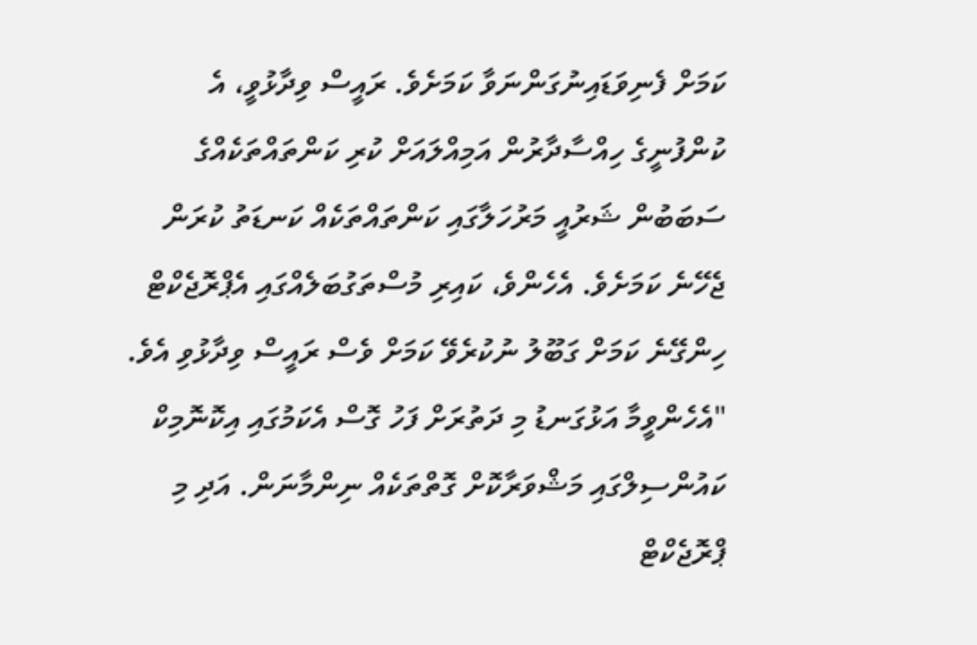ކަމަށް ފެނިވަޑައިނުގަންނަވާ ކަމަށެވެ. ރައީސް ވިދާޅުވީ، އެ ކުންފުނީގެ ހިއްސާދާރުން އަމިއްލައަށް ކުރި ކަންތައްތަކެއްގެ ސަބަބުން ޝަރުއީ މަރުހަލާގައި ކަންތައްތަކެއް ކަނޑަތު ކުރަން ޖެހޭނެ ކަމަށެވެ. އެހެންވެ، ކައިރި މުސްތަގުބަލެއްގައި އެޕްރޮޖެކްޓް ހިންގޭނެ ކަމަށް ގަބޫލު ނުކުރެވޭ ކަމަށް ވެސް ރައީސް ވިދާޅުވި އެވެ.
"އެހެންވީމާ އަޅުގަނޑު މި ދަތުރަށް ފަހު ގޮސް އެކަމުގައި އިކޮނޮމިކް ކައުންސިލްގައި މަޝްވަރާކޮށް ގޮތްތަކެއް ނިންމާނަން. އަދި މި ޕްރޮޖެކްޓް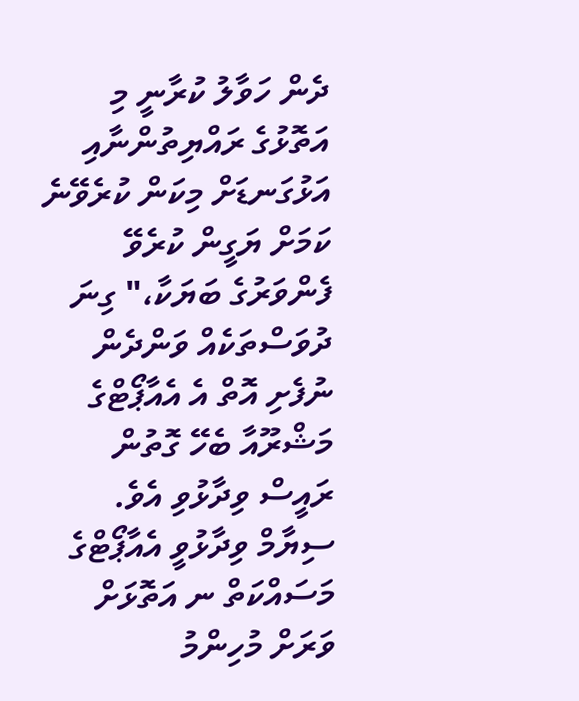ދެން ހަވާލު ކުރާނީ މި އަތޮޅުގެ ރައްޔިތުންނާއި އަޅުގަނޑަށް މިކަން ކުރެވޭނެ ކަމަށް ޔަގީން ކުރެވޭ ފެންވަރުގެ ބަޔަކާ،" ގިނަ ދުވަސްތަކެއް ވަންދެން ނުފެށި އޮތް އެ އެއާޕޯޓްގެ މަޝްރޫއާ ބެހޭ ގޮތުން ރައީސް ވިދާޅުވި އެވެ.
ސިޔާމް ވިދާޅުވީ އެއާޕޯޓްގެ މަސައްކަތް ނ އަތޮޅަށް ވަރަށް މުހިންމު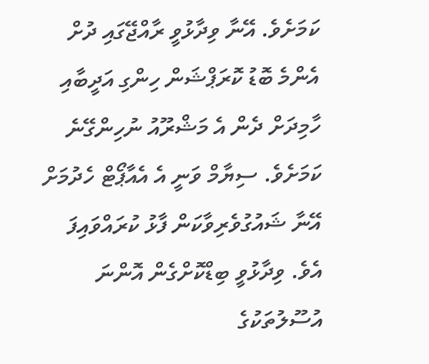ކަމަށެވެ. އޭނާ ވިދާޅުވީ ރާއްޖޭގައި ދުށް އެންމެ ބޮޑު ކޮރަޕްޝަން ހިންގި އަދީބާއި ހާމިދަށް ދެން އެ މަޝްރޫއު ނުހިންގޭނެ ކަމަށެވެ. ސިޔާމް ވަނީ އެ އެއާޕޯޓް ހެދުމަށް އޭނާ ޝައުގުވެރިވާކަން ފާޅު ކުރައްވައިފަ އެވެ. ވިދާޅުވީ ބިޑްކޮށްގެން އޮންނަ އުސޫލުތަކުގެ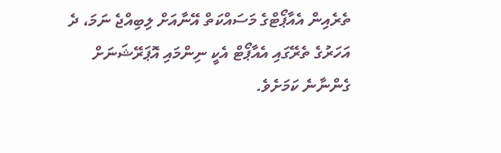ތެރެއިން އެއާޕޯޓްގެ މަސައްކަތް އޭނާއަށް ލިބިއްޖެ ނަމަ، ދެ އަހަރުގެ ތެރޭގައި އެއާޕޯޓް އެކީ ނިންމައި އޮޕަރޭޝަނަށް ގެންނާނެ ކަމަށެވެ.